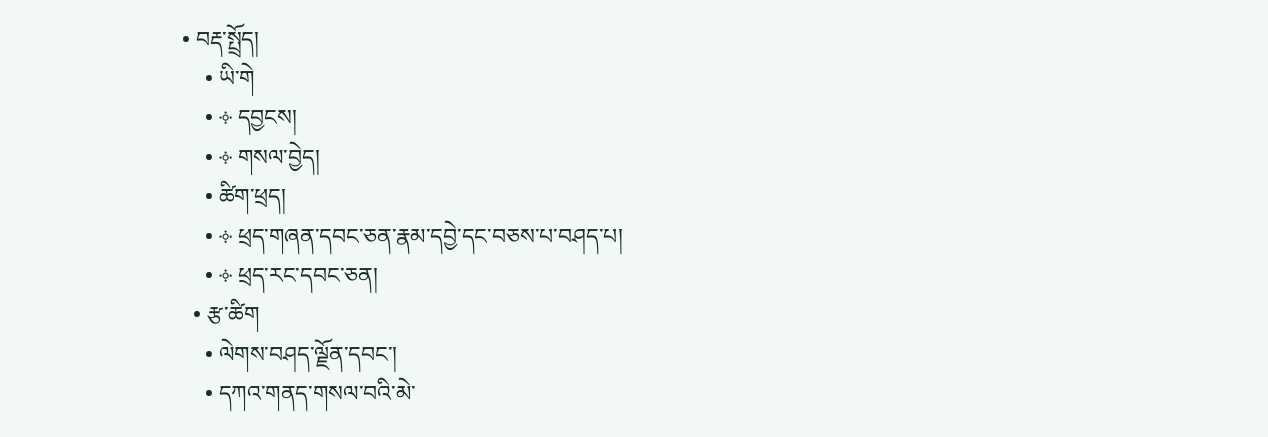• བརྡ་སྤྲོད།
    • ཡི་གེ
    • ༓ དབྱངས།
    • ༓ གསལ་བྱེད།
    • ཚིག་ཕྲད།
    • ༓ ཕྲད་གཞན་དབང་ཅན་རྣམ་དབྱེ་དང་བཅས་པ་བཤད་པ།
    • ༓ ཕྲད་རང་དབང་ཅན།
  • རྩ་ཚིག
    • ལེགས་བཤད་ལྗོན་དབང་།
    • དཀའ་གནད་གསལ་བའི་མེ་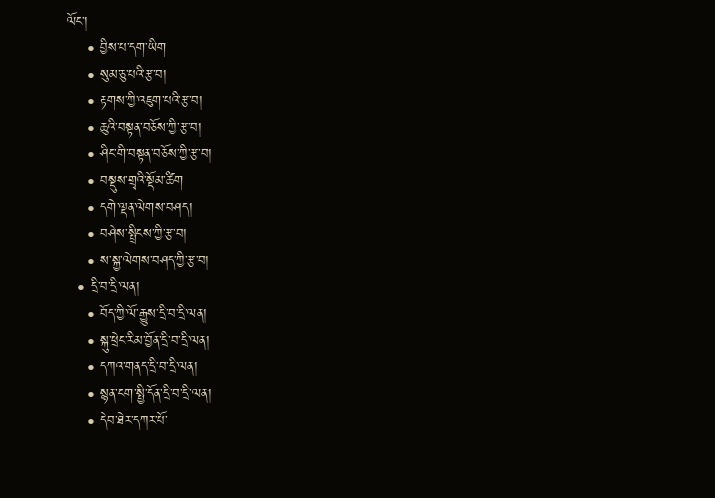ལོང་།
    • བྱིས་པ་དག་ཡིག
    • སུམ་ཅུ་པའི་རྩ་བ།
    • རྟགས་ཀྱི་འཇུག་པའི་རྩ་བ།
    • ཆུའི་བསྟན་བཅོས་ཀྱི་རྩ་བ།
    • ཤིང་གི་བསྟན་བཅོས་ཀྱི་རྩ་བ།
    • བསྡུས་གྲྭའི་སྡོམ་ཚིག
    • དགེ་ལྡན་ལེགས་བཤད།
    • བཤེས་སྤྲིངས་ཀྱི་རྩ་བ།
    • ས་སྐྱ་ལེགས་བཤད་ཀྱི་རྩ་བ།
  • དྲི་བ་དྲི་ལན།
    • བོད་ཀྱི་ལོ་རྒྱུས་དྲི་བ་དྲི་ལན།
    • སྐུ་ཕྲེང་རིམ་བྱོན་དྲི་བ་དྲི་ལན།
    • དཀའ་གནད་དྲི་བ་དྲི་ལན།
    • སྙན་ངག་སྤྱི་དོན་དྲི་བ་དྲི་ལན།
    • དེབ་ཐེར་དཀར་པོ་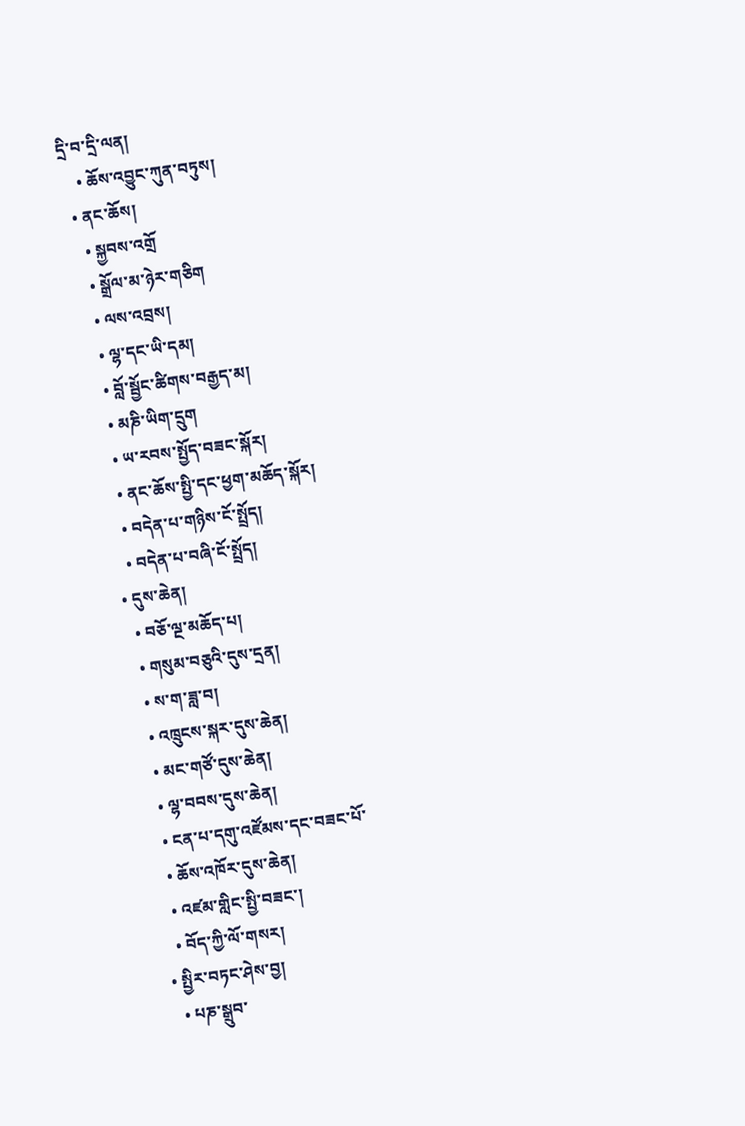དྲི་བ་དྲི་ལན།
    • ཆོས་འབྱུང་ཀུན་བཏུས།
  • ནང་ཆོས།
    • སྐྱབས་འགྲོ
    • སྒྲོལ་མ་ཉེར་གཅིག
    • ལས་འབྲས།
    • ལྷ་དང་ཡི་དམ།
    • བློ་སྦྱོང་ཚིགས་བརྒྱད་མ།
    • མཎི་ཡིག་དྲུག
    • ཡ་རབས་སྤྱོད་བཟང་སྐོར།
    • ནང་ཆོས་སྤྱི་དང་ཕྱག་མཆོད་སྐོར།
    • བདེན་པ་གཉིས་ངོ་སྤྲོད།
    • བདེན་པ་བཞི་ངོ་སྤྲོད།
  • དུས་ཆེན།
    • བཅོ་ལྔ་མཆོད་པ།
    • གསུམ་བཅུའི་དུས་དྲན།
    • ས་ག་ཟླ་བ།
    • འཁྲུངས་སྐར་དུས་ཆེན།
    • མང་གཙོ་དུས་ཆེན།
    • ལྷ་བབས་དུས་ཆེན།
    • ངན་པ་དགུ་འཛོམས་དང་བཟང་པོ་
    • ཆོས་འཁོར་དུས་ཆེན།
    • འཛམ་གླིང་སྤྱི་བཟང་།
    • བོད་ཀྱི་ལོ་གསར།
  • སྤྱིར་བཏང་ཤེས་བྱ།
    • པཎ་སྒྲུབ་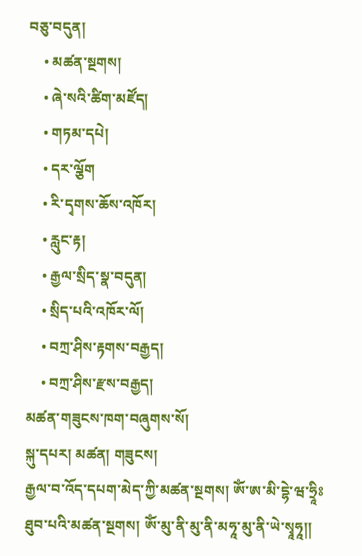བཅུ་བདུན།
    • མཚན་སྔགས།
    • ཞེ་སའི་ཚིག་མཛོད།
    • གཏམ་དཔེ།
    • དར་ལྕོག
    • རི་དྭགས་ཆོས་འཁོར།
    • རླུང་རྟ།
    • རྒྱལ་སྲིད་སྣ་བདུན།
    • སྲིད་པའི་འཁོར་ལོ།
    • བཀྲ་ཤིས་རྟགས་བརྒྱད།
    • བཀྲ་ཤིས་རྫས་བརྒྱད།
མཚན་གཟུངས་ཁག་བཞུགས་སོ།
སྐུ་དཔར། མཚན། གཟུངས།
རྒྱལ་བ་འོད་དཔག་མེད་ཀྱི་མཚན་སྔགས། ཨོཾ་ཨ་མི་དྷེ་ཝ་ཧྲཱིཿ
ཐུབ་པའི་མཚན་སྔགས། ཨོཾ་མུ་ནི་མུ་ནི་མཧཱ་མུ་ནི་ཡེ་སྭཱཧཱ།།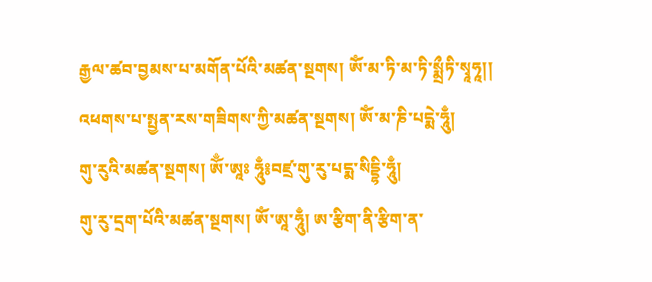རྒྱལ་ཚབ་བྱམས་པ་མགོན་པོའི་མཚན་སྔགས། ཨོཾ་མ་ཏི་མ་ཏི་སྨྲྀཏི་སྭཱཧཱ།།
འཕགས་པ་སྤྱན་རས་གཟིགས་ཀྱི་མཚན་སྔགས། ཨོཾ་མ་ཎི་པདྨེ་ཧཱུྃ།
གུ་རུའི་མཚན་སྔགས། ཨོྃ་ཨཱཿ ཧཱུྃ༔བཛྲ་གུ་རུ་པདྨ་སིདྡྷི་ཧཱུྃ།
གུ་རུ་དྲག་པོའི་མཚན་སྔགས། ཨོཾ་ཨཱ་ཧཱུྃ། ཨ་རྩིག་ནི་རྩིག་ན་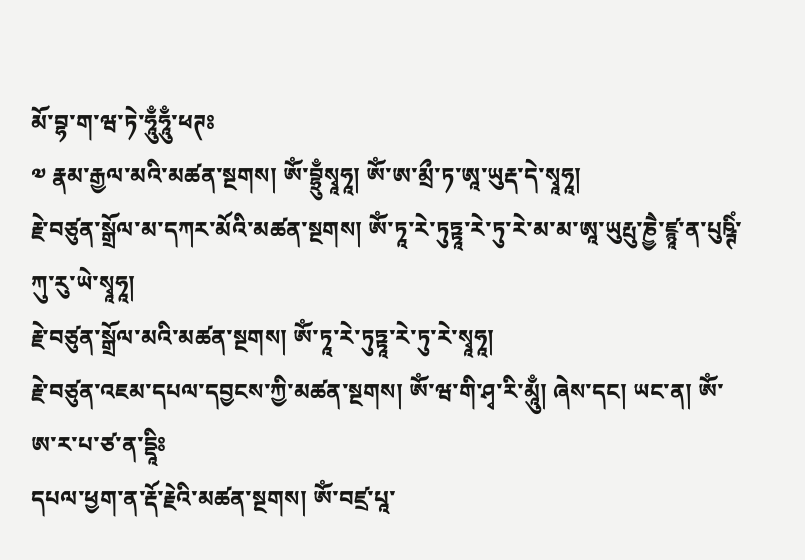མོ་བྷ་ག་ཝ་ཏེ་ཧཱུྃཧཱུྃ་ཕཊཿ
༧ རྣམ་རྒྱལ་མའི་མཚན་སྔགས། ཨོཾ་བྷྲུྃསྭཱཧཱ། ཨོཾ་ཨ་མྲྀ་ཏ་ཨཱ་ཡུརྡ་དེ་སྭཱཧཱ།
རྗེ་བཙུན་སྒྲོལ་མ་དཀར་མོའི་མཚན་སྔགས། ཨོཾ་ཏཱ་རེ་ཏུཏྟཱ་རེ་ཏུ་རེ་མ་མ་ཨཱ་ཡུརྤུ་ཎྱཻ་ཛྙཱ་ན་པུཥྚིཾ་ཀུ་རུ་ཡེ་སྭཱཧཱ།
རྗེ་བཙུན་སྒྲོལ་མའི་མཚན་སྔགས། ཨོཾ་ཏཱ་རེ་ཏུཏྟཱ་རེ་ཏུ་རེ་སྭཱཧཱ།
རྗེ་བཙུན་འཇམ་དཔལ་དབྱངས་ཀྱི་མཚན་སྔགས། ཨོཾ་ཝ་གི་ཤྭ་རི་མཱུྃ། ཞེས་དང། ཡང་ན། ཨོཾ་ཨ་ར་པ་ཙ་ན་དྡཱིཿ
དཔལ་ཕྱག་ན་རྡོ་རྗེའི་མཚན་སྔགས། ཨོཾ་བཛྲ་པཱ་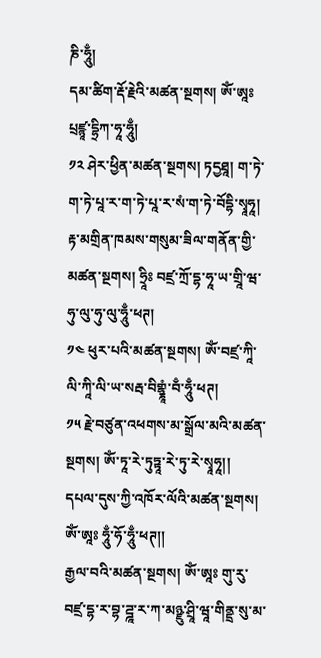ཎི་ཧཱུྃ།
དམ་ཚིག་རྡོ་རྗེའི་མཚན་སྔགས། ཨོཾ་ཨཱཿ པྲཛྙཱ་དྷྲིཀ་ཧཱ་ཧཱུྃ།
༡༢ ཤེར་ཕྱིན་མཚན་སྔགས། ཏདྱཐཱ། ག་ཏེ་ག་ཏེ་པཱ་ར་ག་ཏེ་པཱ་ར་སཾ་ག་ཏེ་བོདྷི་སྭཱཧཱ།
རྟ་མགྲིན་ཁམས་གསུམ་ཟིལ་གནོན་གྱི་མཚན་སྔགས། ཧྲཱིཿ བཛྲ་ཀྲོ་དྷ་ཧཱ་ཡ་གྲཱི་ཝ་ཧུ་ལུ་ཧུ་ལུ་ཧཱུྃ་ཕཊ།
༡༤ ཕུར་པའི་མཚན་སྔགས། ཨོཾ་བཛྲ་ཀཱི་ལི་ཀཱི་ལི་ཡ་སརྦ་བིགྷྣཱཾ་བྃ་ཧཱུྃ་ཕཊ།
༡༥ རྗེ་བཙུན་འཕགས་མ་སྒྲོལ་མའི་མཚན་སྔགས། ཨོཾ་ཏཱ་རེ་ཏུཏྟཱ་རེ་ཏུ་རེ་སྭཱཧཱ།།
དཔལ་དུས་ཀྱི་འཁོར་ལོའི་མཚན་སྔགས། ཨོཾ་ཨཱཿ ཧཱུྃ་ཧོ་ཧཱུྃ་ཕཊ།།
རྒྱལ་བའི་མཚན་སྔགས། ཨོཾ་ཨཱཿ གུ་རུ་བཛྲ་དྷ་ར་བྷ་ཌྜཱ་ར་ཀ་མཉྫུ་ཤྲཱི་ཝཱ་གིནྡྲ་སུ་མ་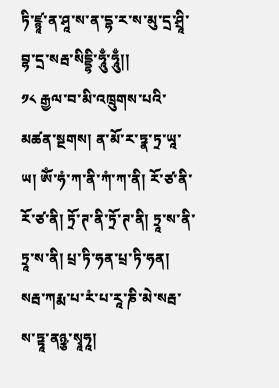ཏི་ཛྙཱ་ན་ཤཱ་ས་ན་དྷ་ར་ས་མུ་དྲ་ཤྲཱི་བྷ་དྲ་སརྦ་སིདྡྷི་ཧཱུྃ་ཧཱུྃ།།
༡༨ རྒྱལ་བ་མི་འཁྲུགས་པའི་མཚན་སྔགས། ན་མོ་ར་ཏྣ་ཏྲ་ཡཱ་ཡ། ཨོཾ་ཧཾ་ཀ་ནི་ཀཾ་ཀ་ནི། རོ་ཙ་ནི་རོ་ཙ་ནི། ཏྲོ་ཊ་ནི་ཏྲོ་ཊ་ནི། ཏྲཱ་ས་ནི་ཏྲཱ་ས་ནི། པྲ་ཏི་ཧན་པྲ་ཏི་ཧན། སརྦ་ཀརྨ་པ་རཾ་པ་རཱ་ཎི་མེ་སརྦ་ས་ཏྟཱ་ནཉྩ་སྭཱཧཱ།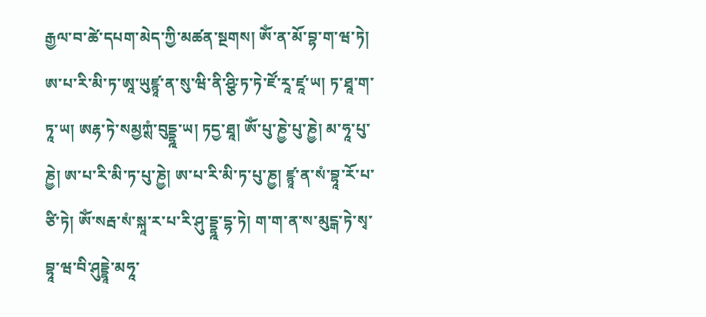རྒྱལ་བ་ཚེ་དཔག་མེད་ཀྱི་མཚན་སྔགས། ཨོཾ་ན་མོ་བྷ་ག་ཝ་ཏེ། ཨ་པ་རི་མི་ཏ་ཨཱ་ཡུཛྙཱ་ན་སུ་ཝི་ནི་ཤྩི་ཏ་ཏེ་ཛོ་རཱ་ཛཱ་ཡ། ཏ་ཐཱ་ག་ཏཱ་ཡ། ཨརྷ་ཏེ་སམྱཀྶཾ་བུདྡྷྰ་ཡ། ཏདྱ་ཐཱ། ཨོཾ་པུ་ཎྱེ་པུ་ཎྱེ། མ་ཧཱ་པུ་ཎྱེ། ཨ་པ་རི་མི་ཏ་པུ་ཎྱེ། ཨ་པ་རི་མི་ཏ་པུ་ཎྱ། ཛྙཱ་ན་སཾ་བྷཱ་རོ་པ་ཙི་ཏེ། ཨོཾ་སརྦ་སཾ་སྐཱ་ར་པ་རི་ཤུ་དྡྷྰ་དྷ་ཏེ། ག་ག་ན་ས་མུངྒ་ཏེ་སྭ་བྷཱ་ཝ་བི་ཤུདྡྷཱེ་མཧཱ་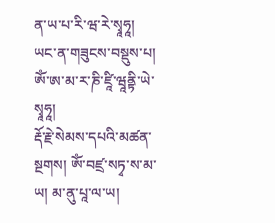ན་ཡ་པ་རི་ཝ་རེ་སྭཱཧཱ། ཡང་ན་གཟུངས་བསྡུས་པ། ཨོཾ་ཨ་མ་ར་ཎི་ཛཱི་ཝཱནྟི་ཡེ་སྭཱཧཱ།
རྡོ་རྗེ་སེམས་དཔའི་མཚན་སྔགས། ཨོཾ་བཛྲ་སཏྭ་ས་མ་ཡ། མ་ནུ་པཱ་ལ་ཡ།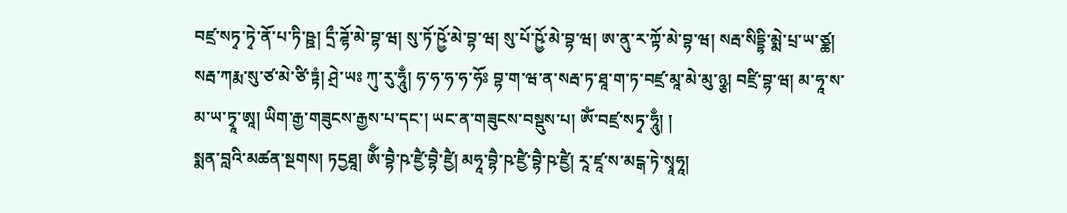བཛྲ་སཏྭ་ཏྭེ་ནོ་པ་ཏི་ཥྛ། དྲྀ་ཌྷོ་མེ་བྷ་ཝ། སུ་ཏོ་ཥྱོ་མེ་བྷ་ཝ། སུ་པོ་ཥྱོ་མེ་བྷ་ཝ། ཨ་ནུ་ར་ཀྟོ་མེ་བྷ་ཝ། སརྦ་སིདྡྷི་མྨེ་པྲ་ཡ་ཙྪ། སརྦ་ཀརྨ་སུ་ཙ་མེ་ཙི་ཏྟཾ། ཤྲེ་ཡཿ ཀུ་རུ་ཧཱུྃ། ཧ་ཧ་ཧ་ཧ་ཧོཿ བྷ་ག་ཝ་ན་སརྦ་ཏ་ཐཱ་ག་ཏ་བཛྲ་མཱ་མེ་མུ་ཉྩ། བཛྲི་བྷ་ཝ། མ་ཧཱ་ས་མ་ཡ་ཏྭཱ་ཨཱ། ཡིག་རྒྱ་གཟུངས་རྒྱས་པ་དང་། ཡང་ན་གཟུངས་བསྡུས་པ། ཨོཾ་བཛྲ་སཏྭ་ཧཱུྃ། །
སྨན་བླའི་མཚན་སྔགས། ཏདྱཐཱ། ཨོྃ་བྷཻ་ཥ་ཛྱཻ་བྷཻ་ཛྱཻ། མཧཱ་བྷཻ་ཥ་ཛྱཻ་བྷཻ་ཥ་ཛྱཻ། རཱ་ཛཱ་ས་མངྒ་ཏེ་སྭཱཧཱ།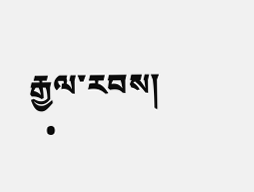རྒྱལ་རབས།
  •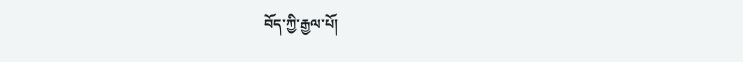བོད་ཀྱི་རྒྱལ་པོ།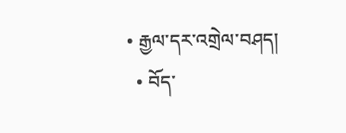• རྒྱལ་དར་འགྲེལ་བཤད།
  • བོད་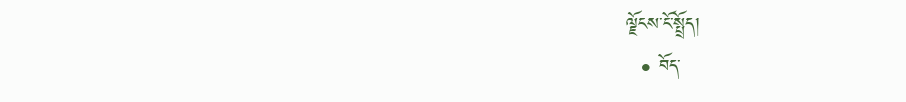ལྗོངས་ངོ་སྤྲོད།
  • བོད་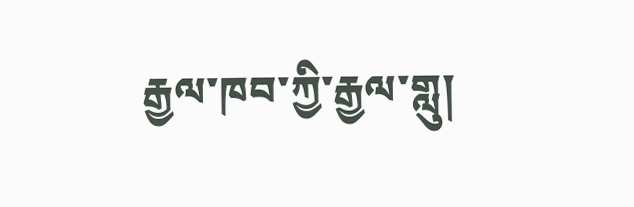རྒྱལ་ཁབ་ཀྱི་རྒྱལ་གླུ།